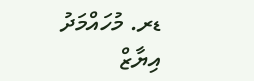ޑރ. މުހައްމަދު އިޔާޒް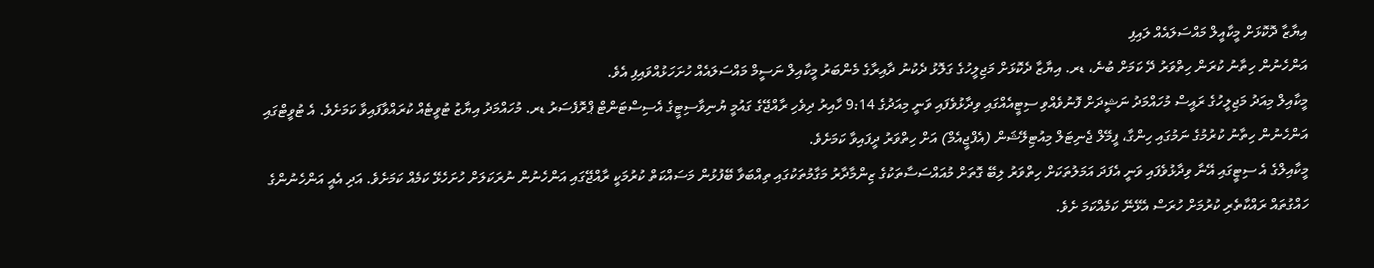އިޔާޒާ ދޮކޮޅަށް މީކާއީލް މައްސަލައެއް ލައިފި
އަންހެނުން ހިތާނު ކުރަން ހިތްވަރު ދޭ ކަމަށް ބުނެ، ޑރ. އިޔާޒާ ދެކޮޅަށް މަޖިލީހުގެ ގަލޮޅު ދެކުނު ދާއިރާގެ މެންބަރު މީކާއިލް ނަސީމް މައްސަލައެއް ހުށަހަޅުއްވައިފި އެވެ.
މީކާއިލް މިއަދު މަޖިލީހުގެ ރައީސް މުހައްމަދު ނަޝީދަށް ފޮނުވެއްވި ސިޓީއެއްގައި ވިދާޅުވެފައި ވަނީ މިއަދުގެ 9:14 ހާއިރު ދިވެހި ރާއްޖޭގެ ގައުމީ ޔުނިވާސިޓީގެ އެސިސްޓަންޓް ޕްރޮފެސަރު ޑރ. މުހައްމަދު އިޔާޒު ޓުވީޓެއް ކުރައްވާފައިވާ ކަމަށެވެ. އެ ޓުވީޓްގައި އަންހެނުން ހިތާނު ކުރުމުގެ ނަމުގައި ހިންގާ، ފީމޭލް ޖެނިޓަލް މިއުޓިލޭޝަން (އެފްޖީއެމް) އަށް ހިތްވަރު ދީފައިވާ ކަމަށެވެ.
މީކާއިލްގެ އެ ސިޓީގައި އޭނާ ވިދާޅުވެފައި ވަނީ އެފަދަ އަމަލުތަކަށް ހިތްވަރު ލިބޭ ގޮތަށް މުއައްސަސާތަކުގެ ޒިންމާދާރު މަގާމުތަކުގައި ތިއްބަވާ ބޭފުޅުން މަސައްކަތް ކުރުމަކީ ރާއްޖޭގައި އަންހެނުން ނުރަކަލަށް ހުށަހެޅޭ ކަމެއް ކަމަށެވެ. އަދި އެއީ އަންހެނުންގެ ހައްގުތައް ރައްކާތެރި ކުރުމަށް ހުރަސް އެޅޭނޭ ކަމެއްކަމަ ށެވެ.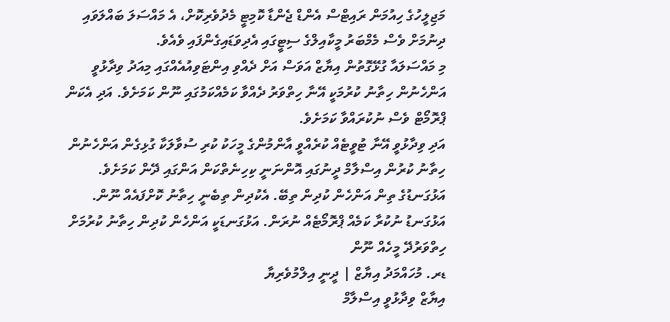މަޖިލީހުގެ ހިއުމަން ރައިޓްސް އެންޑް ޖެންޑާ ކޮމިޓީ މެދުވެރިކޮށް، އެ މައްސަލަ ބައްލަވައި ދިނުމަށް ވެސް މެމްބަރު މީކާއިލްގެ ސިޓީގައި އެދިވަޑައިގެންފައި ވެއެވެ.
މި މައްސަލައާ ގުޅޭގޮތުން އިޔާޒް އަވަސް އަށް ދެއްވި އިންޓަވިއުއެއްގައި މިއަދު ވިދާޅުވީ އަންހެނުން ހިތާނު ކުރުމަކީ އޭނާ ހިތްވަރު ދެއްވާ ކަމެއްކަމުގައި ނޫން ކަމަށެވެ. އަދި އެކަން ޕްރޮމޯޓް ވެސް ނުކުރައްވާ ކަމަށެވެ.
އަދި ވިދާޅުވީ އޭނާ ޓުވީޓެއް ކުރެއްވީ އާންމުންގެ މީހަކު ކުރި ސުވާލަކާ ގުޅިގެން އަންހެނުން ހިތާނު ކުރުން އިސްލާމް ދީނުގައި އޮންނަނީ ކިހިނެތްކަން އަންގައި ދޭން ކަމަށެވެ.
އަޅުގަނޑުގެ ތިން އަންހެން ކުދިން ތިބޭ. އެކުދިން ތިބެނީ ހިތާނު ކޮށްފައެއް ނޫން. އަޅުގަނޑު ނުކުރާ ކަމެއް ޕްރޮމޯޓެއް ނުރަން. އަޅުގަނޑަކީ އަންހެން ކުދިން ހިތާނު ކުރުމަށް ހިތްވަރުދޭ މީހެއް ނޫން
ޑރ. މުހައްމަދު އިޔާޒް | ދީނީ އިލްމުވެރިޔާ
އިޔާޒް ވިދާޅުވީ އިސްލާމް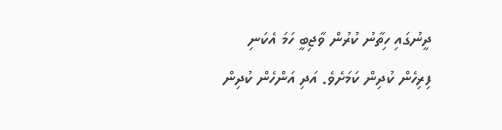ދީނުގައި ހިތާނު ކުރުން ވާޖިބީ ހަމަ އެކަނި ފިރިހެން ކުދިން ކަމަށެވެ. އަދި އަންހެން ކުދިން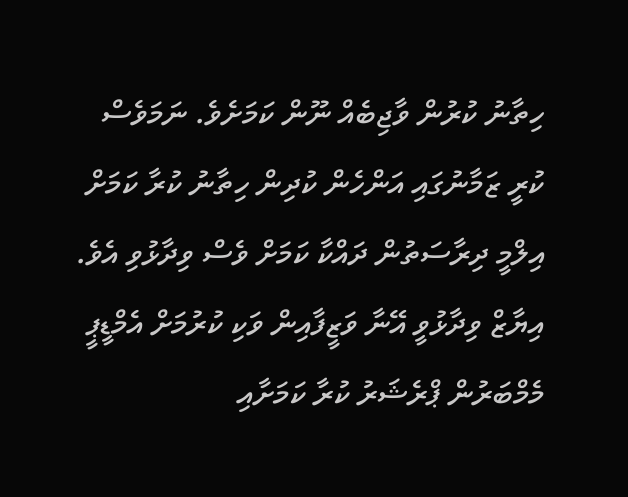ހިތާނު ކުރުން ވާޖިބެއް ނޫން ކަމަށެވެ. ނަމަވެސް ކުރީ ޒަމާނުގައި އަންހެން ކުދިން ހިތާނު ކުރާ ކަމަށް އިލްމީ ދިރާސަތުން ދައްކާ ކަމަށް ވެސް ވިދާޅުވި އެވެ.
އިޔާޒް ވިދާޅުވީ އޭނާ ވަޒީފާއިން ވަކި ކުރުމަށް އެމްޑީޕީ މެމްބަރުން ޕްރެޝަރު ކުރާ ކަމަށާއި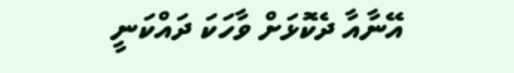އޭނާއާ ދެކޮޅަށް ވާހަކަ ދައްކަނީ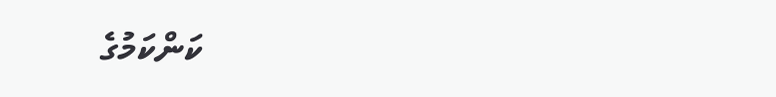ކަންކަމުގެ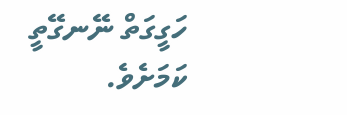ހަގީގަތް ނޭނގޭތީ ކަމަށެވެ.